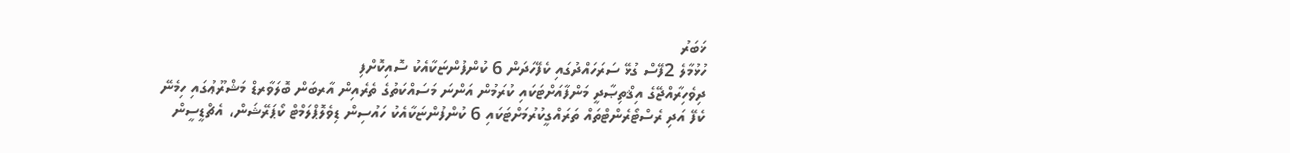ޚަބަރު
ހުޅުމާލެ 2ފޭސް ގުޅޭ ސަރަހައްދުގައި ކެފޭހަދަން 6 ކުންފުންޏަކާއެކު ސޮއިކޮށްފި
ދިވެހިރާއްޖޭގެ އިޤްތިޞާދީ މަންފާއަށްޓަކައި ކުރަމުން އަންނަ މަސައްކަތުގެ ތެރެއިން އާރބަން ބޮލަވާރޑް މަޝްރޫޢުގައި ހިމެނޭ ކެފޭ އަދި ރެސްޓޯރެންޓްތައް ތަރައްގީކުރުމަށްޓަކައި 6 ކުންފުންޏަކާއެކު ހައުސިން ޑިވެލޮޕްލަމްޓް ކޯޕަރޭޝަން، އެޗްޑީސީން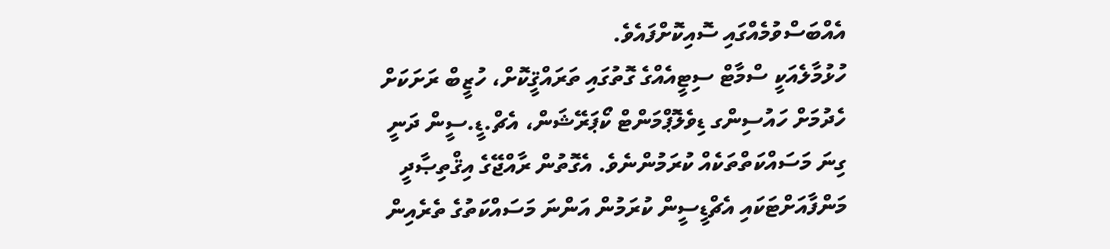އެއްބަސްވުމެއްގައި ސޮއިކޮށްފައެވެ.
ހުޅުމާލެއަކީ ސްމާޓް ސިޓީއެއްގެ ގޮތުގައި ތަރައްޤީކޮށް، ހުޒީބް ރަށަކަށް ހެދުމަށް ހައުސިންގ ޑިވެލޮޕްމަންޓް ކޯޕަރޭޝަން، އެޗް.ޑީ.ސީން ދަނީ ގިނަ މަސައްކަތްތަކެއް ކުރަމުންނެވެ. އެގޮތުން ރާއްޖޭގެ އިޤްތިޞާދީ މަންފާއަށްޓަކައި އެޗްޑީސީން ކުރަމުން އަންނަ މަސައްކަތުގެ ތެރެއިން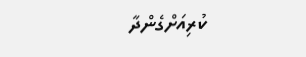ކުރިއަށްގެންދާ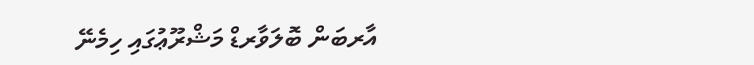އާރބަން ބޮލަވާރޑް މަޝްރޫޢުގައި ހިމެނޭ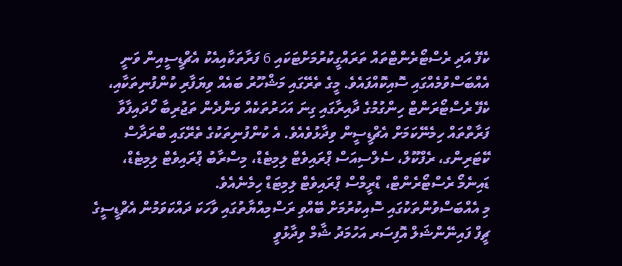ކެފޭ އަދި ރެސްޓޯރެންޓްތައް ތަރައްގީކުރުމަށްޓަކައި 6 ފަރާތަކާއިއެކު އެޗްޑީސީއިން ވަނީ އެއްބަސްވުމެއްގައި ސޮއިކޮއްފައެވެ. މީގެ ތެރޭގައި މަޝްހޫރު ބައެއް ވިޔަފާރި ކުންފުނިތަކާއި، ކެފޭ ރެސްޓޯރަންޓް ހިންގުމުގެ ދާއިރާގައި ގިނަ އަހަރުތަކެއް ވަންދެން ތަޖުރިބާ ހޯދައިފާވާ ފަރާތްތައް ހިމެނޭކަމަށް އެޗްޑީސީން ވިދާޅުވެއެވެ. އެ ކުންފުނިތަކުގެ ތެރޭގައި ބްރަދާސް ކޭޓަރިންގ، ރެފްކޫލް، ސެލްސިއަސް ޕްރައިވެޓް ލިމިޓެޑް، މިސްރާބު ޕްރައިވެޓް ލިމިޓެޑް، ޑައިނެމޯ ރެސްޓޯރެންޓް، ޑްރީމްސް ޕްރައިވެޓް ލިމިޓަޑް ހިމެނެއެވެ.
މި އެއްބަސްވުންތަކުގައި ސޮއިކުރުމަށް ބޭއްވި ރަސްމިއްޔާތުގައި ވާހަކަ ދައްކަވަމުން އެޗްޑީސީގެ ޗީފް ފައިނޭންޝަލް އޮފިސަރ އަހުމަދު ޝާމް ވިދާޅުވީ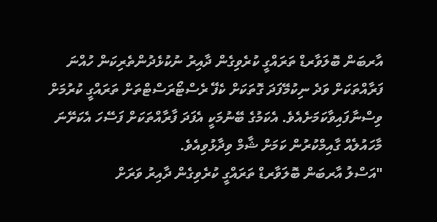އާރބަން ބޮލަވާރޑް ތަރައްގީ ކުރެވިގެން ދާއިރު ނުކުޅެދުންތެރިކަން ހުއްނަ ފަރާއްތަކަށް ވަދެ ނިކުމޭފަދަ ގޮތަކަށް ކެފޭ ރެސްޓޯރަސްޓްތަށް ތަރައްގީ ކުރުމަށް ވިސްނާފައިވާކަމަށެއެވެ. އެކަމުގެ ބޭނުމަކީ އެފަދަ ފާރާއްތަކަށް ފަސޭހަ އެކަށޭނަ މާހައުލެއް ގާއިމްކުރުން ކަމަށް ޝާމް ވިދާޅުވިއެވެ.
"އަސްލު އާރބަން ބޮލަވާރޑް ތަރައްގީ ކުރެވިގެން ދާއިރު ވަރަށް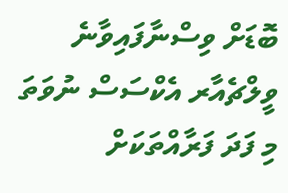ބޮޑަށް ވިސްނާފައިވާނެ ވީލްޗެއާރ އެކްސަސް ނުވަތަ މި ފަދަ ފަރާއްތަކަށް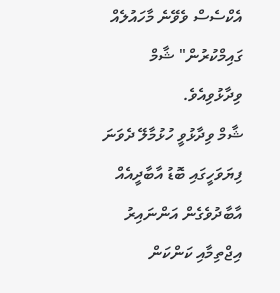އެކްސެސް ވެވޭނެ މާހައުލެއް ގައިމްކުރުން" ޝާމް ވިދާޅުވިއެވެ.
ޝާމް ވިދާޅުވީ ހުޅުމާލޭ ދެވަނަ ފިޔަވަހީގައި ބޮޑު އާބާދީއެއް އާބާދުވެގެން އަންނައިރު އިޖްތިމާއި ކަންކަން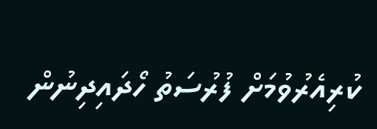ކުރިއެރުވުމަށް ފުރުސަތު ހޯދައިދިނުން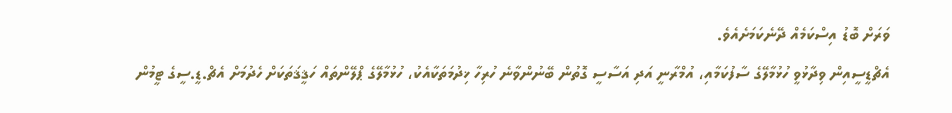ވަރަށް ބޮޑު އިސްކަމެއް ދޭނެކަމަށެއެވެ.
އެޗްޑީސީއިން ވިދާޅުވީ ހުޅުމާލޭގެ ސާފުކަމާއި، އުމްރާނީ އަދި އަސާސީ ގޮތުން ބޭނުންވާނެ ހުރިހާ ޚިދުމަތަކާއެކު، ހުޅުމާލޭގެ ޕްލޭންތައް ހަޤީޤަތަކަށް ހެދުމަށް އެޗް.ޑީ.ސީގެ ޓީމުން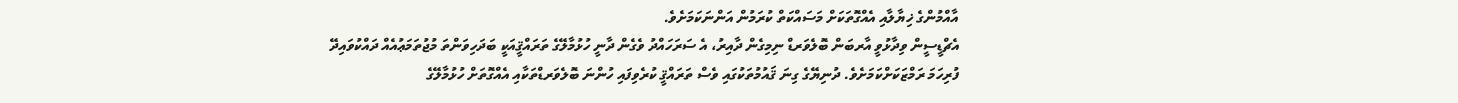އާއްމުންގެ ޚިޔާލާއި އެއްގޮތަކަށް މަސައްކަތް ކުރަމުން އަންނަކަމަށެވެ.
އެޗްޑީސީން ވިދާޅުވީ އާރބަން ބޮލެވަރޑް ނިމިގެން ދާއިރު، އެ ސަރަހައްދު ވެގެން ދާނީ ހުޅުމާލޭގެ ތަރައްޤީއަކީ ބަދަހިވަންތަ މުޖުތަމަޢުއެއް ދައްކުވައިދޭ ފުރިހަމަ ރަމްޒަކަށްކަމަށެވެ. ދުނިޔޭގެ ގިނަ ޤައުމުތަކުގައި ވެސް ތަރައްޤީ ކުރެވިފައި ހުންނަ ބޮލެވަރޑްތަކާއި އެއްގޮތަށް ހުޅުމާލޭގެ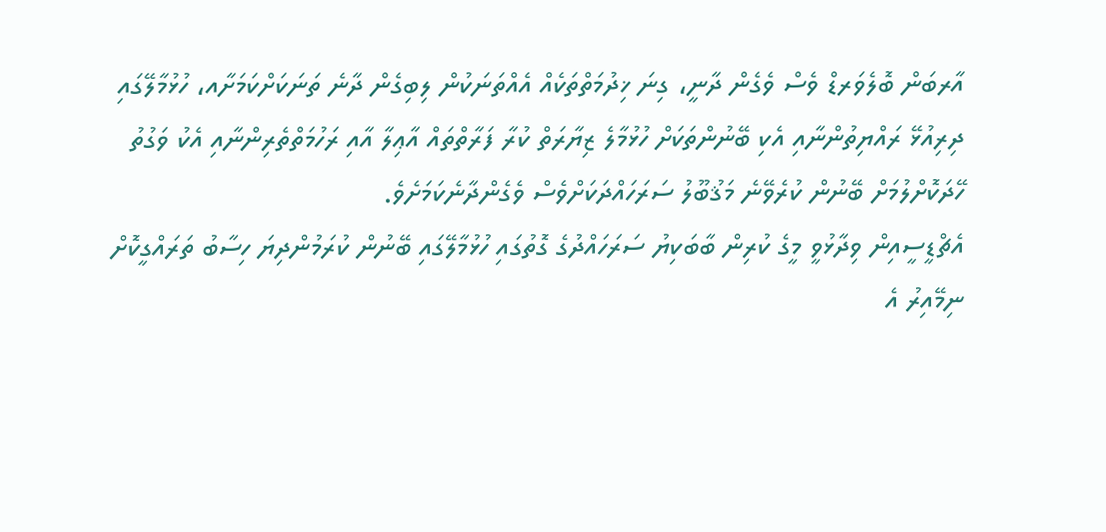އާރބަން ބޮލެވަރޑް ވެސް ވެގެން ދާނީ، ގިނަ ޚިދުމަތްތަކެއް އެއްތަނަކުން ލިބިގެން ދާނެ ތަނަކަށްކަމަށާއ، ހުޅުމާލޭގައި ދިރިއުޅޭ ރައްޔިތުންނާއި އެކި ބޭނުންތަކަށް ހުޅުމާލެ ޒިޔާރަތް ކުރާ ފަރާތްތައް އާޢިލާ އާއި ރަހުމަތްތެރިންނާއި އެކު ވަގުތު ހޭދަކޮށްލުމަށް ބޭނުން ކުރެވޭނެ މަޤުބޫލު ސަރަހައްދަކަށްވެސް ވެގެންދާނެކަމަށެވެ.
އެޗްޑީސީއިން ވިދާޅުވީ މީގެ ކުރިން ބާބަކިޔު ސަރަހައްދުގެ ގޮތުގައި ހުޅުމާލޭގައި ބޭނުން ކުރަމުންދިޔަ ހިސާބު ތަރައްގީކޮށް ނިމޭއިރު އެ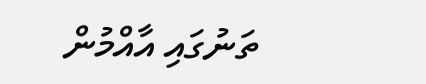ތަނުގައި އާއްމުން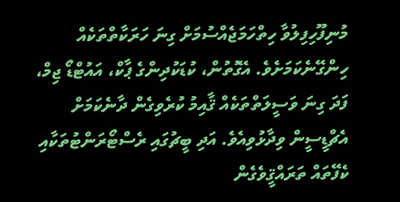މުނިފޫހިފިލުވާ ހިތްހަމަޖެއްސުމަށް ގިނަ ހަރަކާތްތަކެއް ހިންގޭނެކަމަށެވެ. އެގޮތުން، ކުޑަކުދިންގެ ޕާކް، އައުޓްޑޯ ޖިމް، ފަދަ ގިނަ ވަސީލަތްތަކެއް ޤާއިމު ކުރެވިގެން ދާނެކަމަށް އެޗްޑީސީން ވިދާޅުވިއެވެ. އަދި ބީޗުގައި ރެސްޓޯރަންޓުތަކާއި ކެފޭތައް ތަރައްޤީވެގެން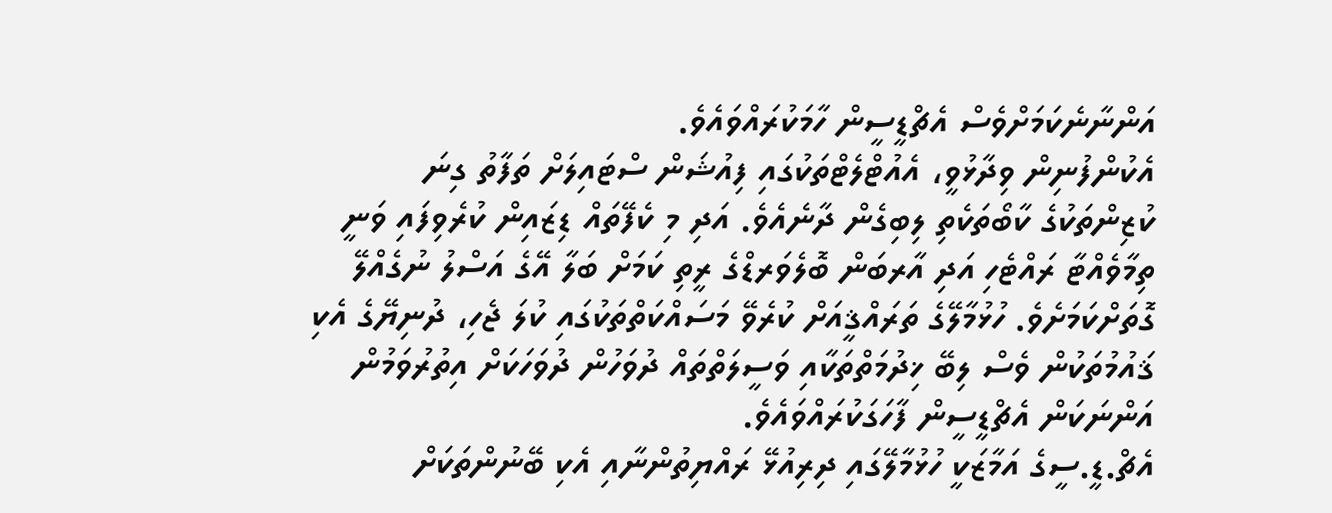އަންނާނެކަމަށްވެސް އެޗްޑީސީން ހާމަކުރައްވައެވެ.
އެކުންފުނިން ވިދާޅުވީ، އެއުޓްލެޓްތަކުގައި ފިއުޝަން ސްޓައިލަށް ތަފާތު ގިނަ ކުޒިންތަކުގެ ކާބޯތަކެތި ލިބިގެން ދާނެއެވެ. އަދި މި ކެފޭތައް ޑިޒައިން ކުރެވިފައި ވަނީ ތިމާވެއްޓާ ރައްޓެހި އަދި އާރބަން ބޮލެވަރޑްގެ ރީތި ކަމަށް ބަލާ އޭގެ އަސްލު ނުގެއްލޭ ގޮތަށްކަމަށެވެ. ހުޅުމާލޭގެ ތަރައްޤީއަށް ކުރެވޭ މަސައްކަތްތަކުގައި ކުލަ ޖެހި، ދުނިޔޭގެ އެކި ޤައުމުތަކުން ވެސް ލިބޭ ޚިދުމަތްތަކާއި ވަސީލަތްތައް ދުވަހުން ދުވަހަކަށް އިތުރުވަމުން އަންނަކަން އެޗްޑީސީން ފާހަގަކުރައްވައެވެ.
އެޗް.ޑީ.ސީގެ އަމާޒަކީ ހުޅުމާލޭގައި ދިރިއުޅޭ ރައްޔިތުންނާއި އެކި ބޭނުންތަކަށް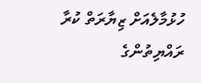ހުޅުމާލެއަށް ޒިޔާރަތް ކުރާ ރައްޔިތުންގެ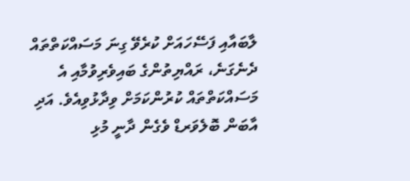ލާބައާއި ފަސޭހައަށް ކުރެވޭ ގިނަ މަސައްކަތްތައް ދެނެގަނެ، ރައްޔިތުންގެ ބައިވެރިވުމާއި އެ މަސައްކަތްތައް ކުރުންކަމަށް ވިދާޅުވިއެވެ. އަދި އާބަން ބޮލެވަރޑް ވެގެން ދާނީ މުޅި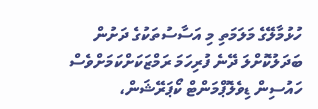ހުޅުމާލޭގެ މަލަމަތި މި އަސާސުތަކުގެ ދަށުން ބަދަލުކޮށްލަ ދޭނެ ފުރިހަމަ ރަމްޒަކަށްކަމަށްވެސް ހައުސިން ޑިވެލޮޕްމަންޓް ކޯޕަރޭޝަން،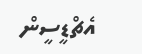އެޗްޑީސީން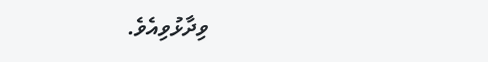ވިދާޅުވިއެވެ.